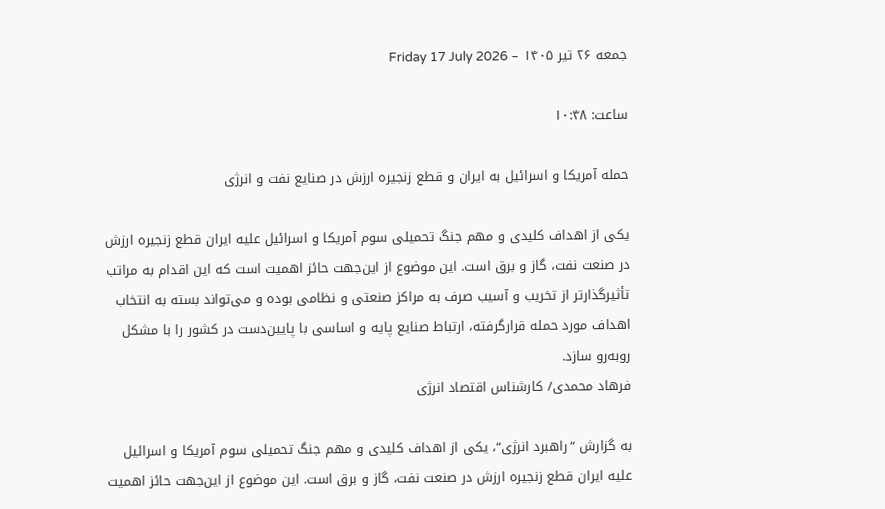جمعه ۲۶ تیر ۱۴۰۵ – Friday 17 July 2026

ساعت: ۱۰:۴۸

حمله آمریکا و اسرائیل به ایران و قطع زنجیره ارزش در صنایع نفت و انرژی

یکی از اهداف کلیدی و مهم جنگ تحمیلی سوم آمریکا و اسرائیل علیه ایران قطع زنجیره ارزش در صنعت نفت، گاز و برق است. این موضوع از این‌جهت حائز اهمیت است که این اقدام به مراتب تأثیرگذارتر از تخریب و آسیب صرف به مراکز صنعتی و نظامی بوده و می‌تواند بسته به انتخاب اهداف مورد حمله قرارگرفته، ارتباط صنایع پایه و اساسی با پایین‌دست در کشور را با مشکل روبه‌رو سازد.
فرهاد محمدی/ کارشناس اقتصاد انرژی

به گزارش “راهبرد انرژی“، یکی از اهداف کلیدی و مهم جنگ تحمیلی سوم آمریکا و اسرائیل علیه ایران قطع زنجیره ارزش در صنعت نفت، گاز و برق است. این موضوع از این‌جهت حائز اهمیت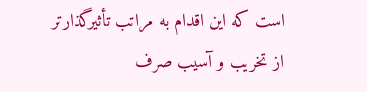است که این اقدام به مراتب تأثیرگذارتر از تخریب و آسیب صرف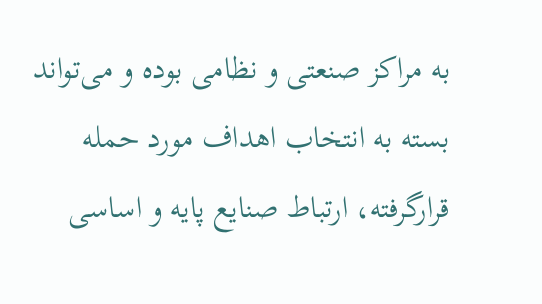به مراکز صنعتی و نظامی بوده و می‌تواند بسته به انتخاب اهداف مورد حمله قرارگرفته، ارتباط صنایع پایه و اساسی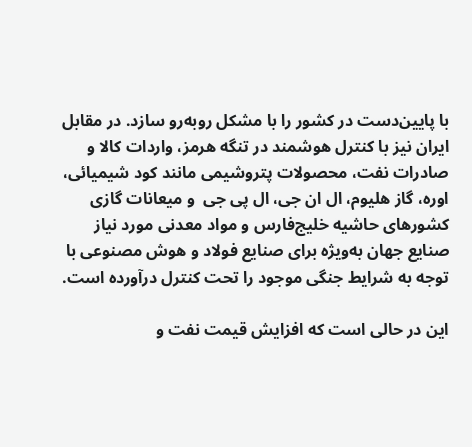با پایین‌دست در کشور را با مشکل روبه‌رو سازد. در مقابل ایران نیز با کنترل هوشمند در تنگه هرمز، واردات کالا و صادرات نفت، محصولات پتروشیمی مانند کود شیمیائی، اوره، گاز هلیوم، ال ان جی، ال پی جی  و میعانات گازی کشورهای حاشیه خلیج‌فارس و مواد معدنی مورد نیاز صنایع جهان به‌ویژه برای صنایع فولاد و هوش مصنوعی با توجه به شرایط جنگی موجود را تحت کنترل درآورده است.

این در حالی است که افزایش قیمت نفت و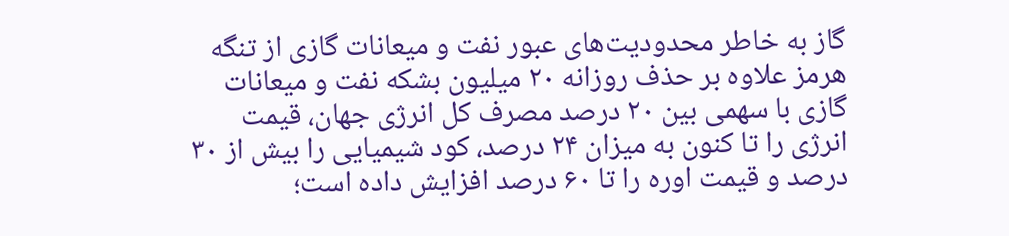گاز به خاطر محدودیت‌های عبور نفت و میعانات گازی از تنگه هرمز علاوه بر حذف روزانه ۲۰ میلیون بشکه نفت و میعانات گازی با سهمی بین ۲۰ درصد مصرف کل انرژی جهان، قیمت انرژی را تا کنون به میزان ۲۴ درصد، کود شیمیایی را بیش از ۳۰ درصد و قیمت اوره را تا ۶۰ درصد افزایش داده است؛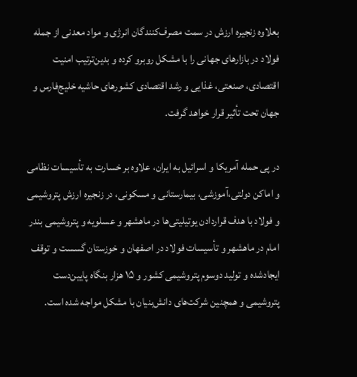بعلاوه زنجیره ارزش در سمت مصرف‌کنندگان انرژی و مواد معدنی از جمله فولاد در بازارهای جهانی را با مشکل روبرو کرده و بدین‌ترتیب امنیت اقتصادی، صنعتی، غذایی و رشد اقتصادی کشورهای حاشیه خلیج‌فارس و جهان تحت تأثیر قرار خواهد گرفت.

در پی حمله آمریکا و اسرائیل به ایران، علاوه بر خسارت به تأسیسات نظامی و اماکن دولتی،آموزشی، بیمارستانی و مسکونی، در زنجیره ارزش پتروشیمی و فولاد با هدف قراردادن یوتیلیتی‌ها در ماهشهر و عسلویه و پتروشیمی بندر امام در ماهشهر و تأسیسات فولاد در اصفهان و خوزستان گسست و توقف ایجادشده و تولید دوسوم پتروشیمی کشور و ۱۵ هزار بنگاه پایین‌دست پتروشیمی و همچنین شرکت‌های دانش‌بنیان با مشکل مواجه شده است.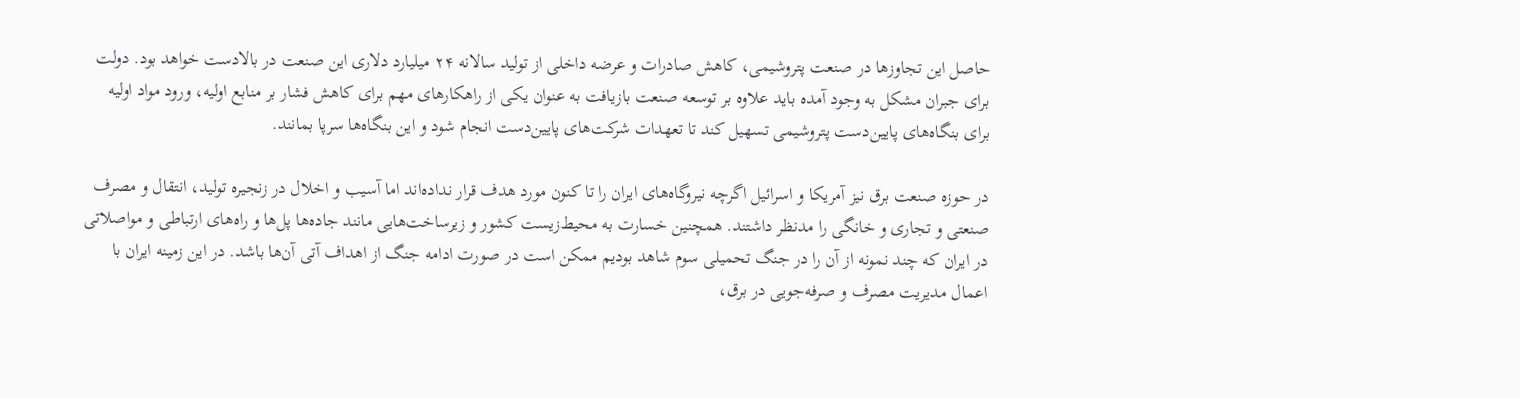حاصل این تجاوزها در صنعت پتروشیمی، کاهش صادرات و عرضه داخلی از تولید سالانه ۲۴ میلیارد دلاری این صنعت در بالادست خواهد بود. دولت برای جبران مشکل به وجود آمده باید علاوه بر توسعه صنعت بازیافت به عنوان یکی از راهکارهای مهم برای کاهش فشار بر منابع اولیه، ورود مواد اولیه برای بنگاه‌های پایین‌دست پتروشیمی تسهیل کند تا تعهدات شرکت‌های پایین‌دست انجام شود و این بنگاه‌ها سرپا بمانند.

در حوزه صنعت برق نیز آمریکا و اسرائیل اگرچه نیروگاه‌های ایران را تا کنون مورد هدف قرار نداده‌اند اما آسیب و اخلال در زنجیره تولید، انتقال و مصرف صنعتی و تجاری و خانگی را مدنظر داشتند. همچنین خسارت به محیط‌زیست کشور و زیرساخت‌هایی مانند جاده‌ها پل‌ها و راه‌های ارتباطی و مواصلاتی در ایران که چند نمونه از آن را در جنگ تحمیلی سوم شاهد بودیم ممکن است در صورت ادامه جنگ از اهداف آتی آن‌ها باشد. در این زمینه ایران با اعمال مدیریت مصرف و صرفه‌جویی در برق،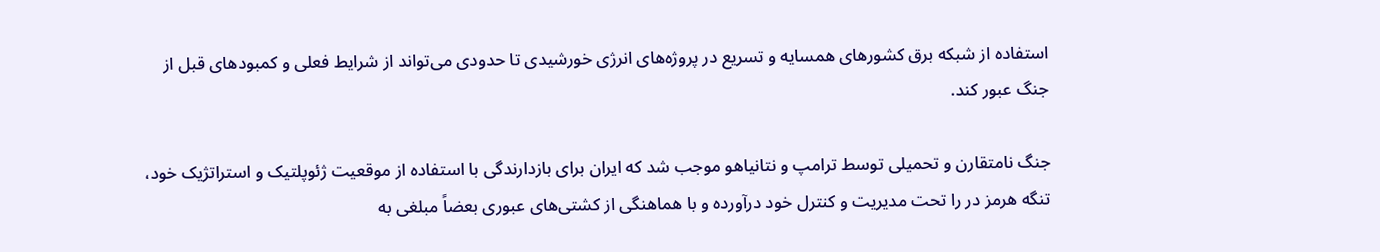استفاده از شبکه برق کشورهای همسایه و تسریع در پروژه‌های انرژی خورشیدی تا حدودی می‌تواند از شرایط فعلی و کمبودهای قبل از جنگ عبور کند.

جنگ نامتقارن و تحمیلی توسط ترامپ و نتانیاهو موجب شد که ایران برای بازدارندگی با استفاده از موقعیت ژئوپلتیک و استراتژیک خود، تنگه هرمز در را تحت مدیریت و کنترل خود درآورده و با هماهنگی از کشتی‌های عبوری بعضاً مبلغی به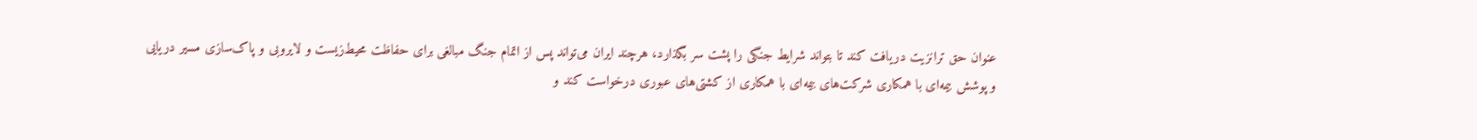عنوان حق ترانزیت دریافت کند تا بتواند شرایط جنگی را پشت سر بگذارد، هرچند ایران می‌تواند پس از اتمام جنگ مبالغی برای حفاظت محیط‌زیست و لایروبی و پاک‌سازی مسیر دریایی و پوشش بیمه‌ای با همکاری شرکت‌های بیمه‌ای با همکاری از کشتی‌های عبوری درخواست کند و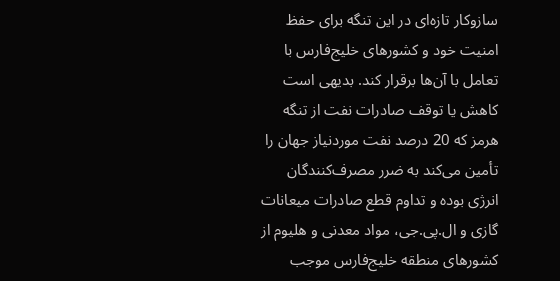سازوکار تازه‌ای در این تنگه برای حفظ امنیت خود و کشورهای خلیج‌فارس با تعامل با آن‌ها برقرار کند. بدیهی است کاهش یا توقف صادرات نفت از تنگه هرمز که 20 درصد نفت موردنیاز جهان را تأمین‌ می‌کند به ضرر مصرف‌کنندگان انرژی بوده و تداوم قطع صادرات میعانات گازی و ال.پی.جی، مواد معدنی و هلیوم از کشورهای منطقه خلیج‌فارس موجب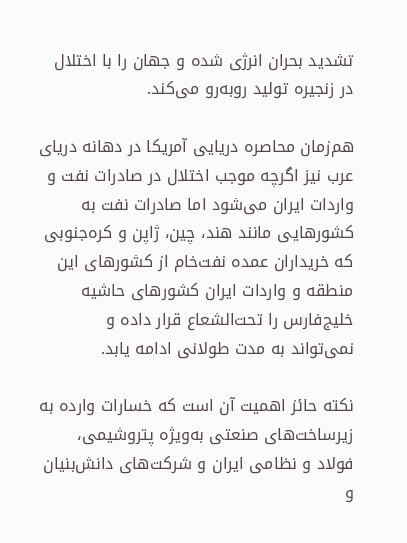تشدید بحران انرژی شده و جهان را با اختلال در زنجیره تولید روبه‌رو می‌کند.

هم‌زمان محاصره دریایی آمریکا در دهانه دریای عرب نیز اگرچه موجب اختلال در صادرات نفت و واردات ایران می‌شود اما صادرات نفت به کشورهایی مانند هند، چین، ژاپن و کره‌جنوبی که خریداران عمده نفت‌خام از کشورهای این منطقه و واردات ایران کشورهای حاشیه خلیج‌فارس را تحت‌الشعاع قرار داده و نمی‌تواند به مدت طولانی ادامه یابد.

نکته حائز اهمیت آن است که خسارات وارده به زیرساخت‌های صنعتی به‌ویژه پتروشیمی، فولاد و نظامی ایران و شرکت‌های دانش‌بنیان و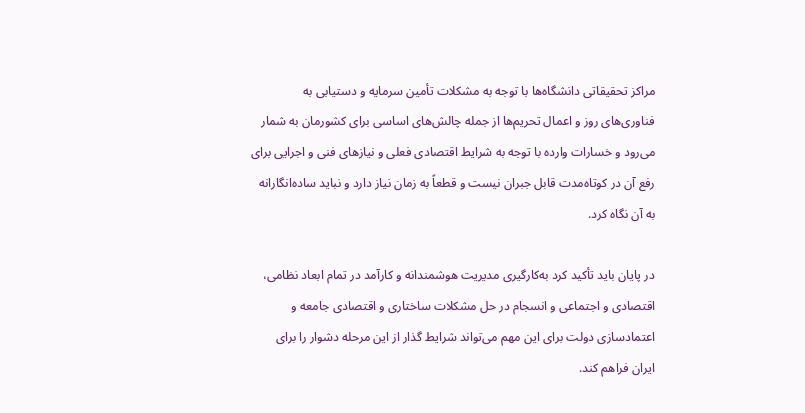مراکز تحقیقاتی دانشگاه‌ها با توجه به مشکلات تأمین سرمایه و دستیابی به فناوری‌های روز و اعمال تحریم‌ها از جمله چالش‌های اساسی برای کشورمان به شمار می‌رود و خسارات وارده با توجه به شرایط اقتصادی فعلی و نیازهای فنی و اجرایی برای رفع آن در کوتاه‌مدت قابل جبران نیست و قطعاً به زمان نیاز دارد و نباید ساده‌انگارانه به آن نگاه کرد.

در پایان باید تأکید کرد به‌کارگیری مدیریت هوشمندانه و کارآمد در تمام ابعاد نظامی، اقتصادی و اجتماعی و انسجام ‌در حل مشکلات ساختاری و اقتصادی جامعه و اعتمادسازی دولت برای این مهم می‌تواند شرایط گذار از این مرحله دشوار را برای ایران فراهم کند.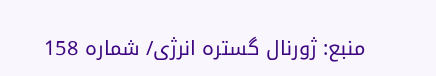منبع: ژورنال گستره انرژی/ شماره 158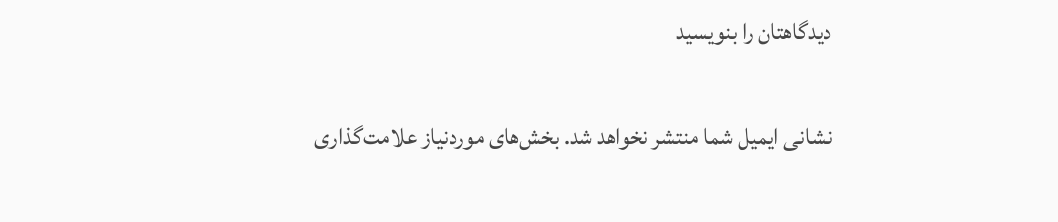دیدگاهتان را بنویسید

نشانی ایمیل شما منتشر نخواهد شد. بخش‌های موردنیاز علامت‌گذاری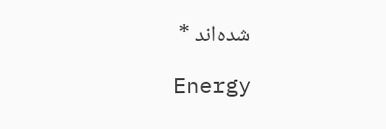شده‌اند *

Energy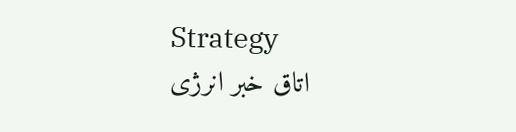Strategy
اتاق خبر انرژی